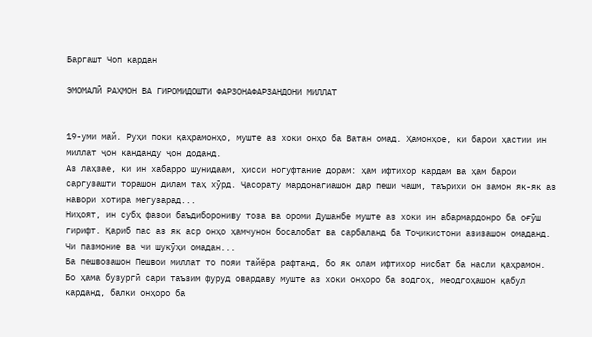Баргашт Чоп кардан

ЭМОМАЛӢ РАҲМОН ВА ГИРОМИДОШТИ ФАРЗОНАФАРЗАНДОНИ МИЛЛАТ


19-уми май. Руҳи поки қаҳрамонҳо, муште аз хоки онҳо ба Ватан омад. Ҳамонҳое, ки барои ҳастии ин миллат ҷон канданду ҷон доданд.
Аз лаҳзае, ки ин хабарро шунидаам, ҳисси ногуфтание дорам: ҳам ифтихор кардам ва ҳам барои саргузашти торашон дилам таҳ хӯрд. Ҷасорату мардонагиашон дар пеши чашм, таърихи он замон як-як аз навори хотира мегузарад...
Ниҳоят, ин субҳ фазои баъдиборониву тоза ва ороми Душанбе муште аз хоки ин абармардонро ба оғӯш гирифт. Қариб пас аз як аср онҳо ҳамчунон босалобат ва сарбаланд ба Тоҷикистони азизашон омаданд. Чи пазмоние ва чи шукӯҳи омадан...
Ба пешвозашон Пешвои миллат то пояи тайёра рафтанд, бо як олам ифтихор нисбат ба насли қаҳрамон. Бо ҳама бузургӣ сари таъзим фуруд овардаву муште аз хоки онҳоро ба зодгоҳ, меодгоҳашон қабул карданд, балки онҳоро ба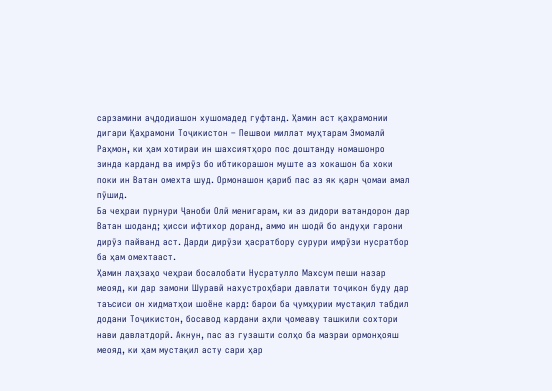сарзамини аҷдодиашон хушомадед гуфтанд. Ҳамин аст қаҳрамонии дигари Қаҳрамони Тоҷикистон – Пешвои миллат муҳтарам Эмомалӣ Раҳмон, ки ҳам хотираи ин шахсиятҳоро пос доштанду номашонро зинда карданд ва имрӯз бо ибтикорашон муште аз хокашон ба хоки поки ин Ватан омехта шуд. Ормонашон қариб пас аз як қарн ҷомаи амал пӯшид.
Ба чеҳраи пурнури Ҷаноби Олӣ менигарам, ки аз дидори ватандорон дар Ватан шоданд; ҳисси ифтихор доранд, аммо ин шодӣ бо андуҳи гарони дирӯз пайванд аст. Дарди дирӯзи ҳасратбору сурури имрӯзи нусратбор ба ҳам омехтааст.
Ҳамин лаҳзаҳо чеҳраи босалобати Нусратулло Махсум пеши назар меояд, ки дар замони Шуравӣ нахустроҳбари давлати тоҷикон буду дар таъсиси он хидматҳои шоёне кард: барои ба ҷумҳурии мустақил табдил додани Тоҷикистон, босавод кардани аҳли ҷомеаву ташкили сохтори нави давлатдорӣ. Акнун, пас аз гузашти солҳо ба мазраи ормонҳояш меояд, ки ҳам мустақил асту сари ҳар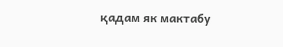қадам як мактабу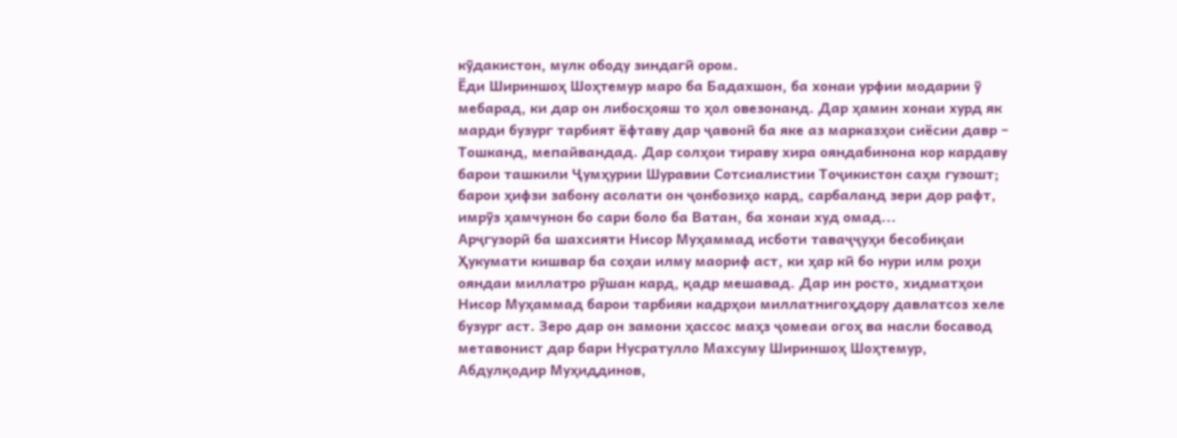кӯдакистон, мулк ободу зиндагӣ ором.
Ёди Шириншоҳ Шоҳтемур маро ба Бадахшон, ба хонаи урфии модарии ӯ мебарад, ки дар он либосҳояш то ҳол овезонанд. Дар ҳамин хонаи хурд як марди бузург тарбият ёфтаву дар ҷавонӣ ба яке аз марказҳои сиёсии давр – Тошканд, мепайвандад. Дар солҳои тираву хира ояндабинона кор кардаву барои ташкили Ҷумҳурии Шуравии Сотсиалистии Тоҷикистон саҳм гузошт; барои ҳифзи забону асолати он ҷонбозиҳо кард, сарбаланд зери дор рафт, имрӯз ҳамчунон бо сари боло ба Ватан, ба хонаи худ омад...
Арҷгузорӣ ба шахсияти Нисор Муҳаммад исботи таваҷҷуҳи бесобиқаи Ҳукумати кишвар ба соҳаи илму маориф аст, ки ҳар кӣ бо нури илм роҳи ояндаи миллатро рӯшан кард, қадр мешавад. Дар ин росто, хидматҳои Нисор Муҳаммад барои тарбияи кадрҳои миллатнигоҳдору давлатсоз хеле бузург аст. Зеро дар он замони ҳассос маҳз ҷомеаи огоҳ ва насли босавод метавонист дар бари Нусратулло Махсуму Шириншоҳ Шоҳтемур, Абдулқодир Муҳиддинов,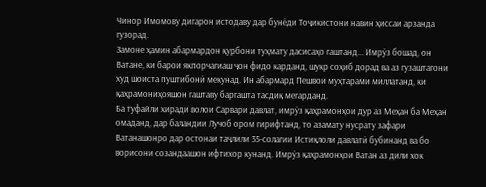Чинор Имомову дигарон истодаву дар бунёди Тоҷикистони навин ҳиссаи арзанда гузорад.
Замоне ҳамин абармардон қурбони туҳмату дасисаҳо гаштанд... Имрӯз бошад, он Ватане, ки барои якпорчагиаш ҷон фидо карданд, шукр соҳиб дорад ва аз гузаштагони худ шоиста пуштибонӣ мекунад. Ин абармард Пешвои муҳтарами миллатанд, ки қаҳрамониҳояшон гаштаву баргашта тасдиқ мегарданд.
Ба туфайли хиради волои Сарвари давлат, имрӯз қаҳрамонҳои дур аз Меҳан ба Меҳан омаданд, дар баландии Лучоб ором гирифтанд, то азамату нусрату зафари Ватанашонро дар остонаи таҷлили 35-солагии Истиқлоли давлатӣ бубинанд ва бо ворисони созандаашон ифтихор кунанд. Имрӯз қаҳрамонҳои Ватан аз дили хок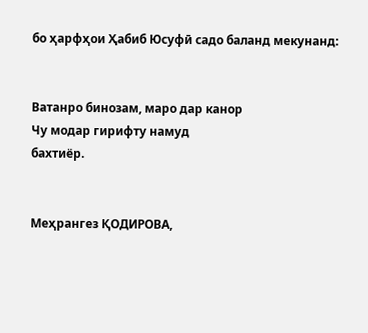бо ҳарфҳои Ҳабиб Юсуфӣ садо баланд мекунанд:


Ватанро бинозам, маро дар канор
Чу модар гирифту намуд
бахтиёр.


Меҳрангез ҚОДИРОВА,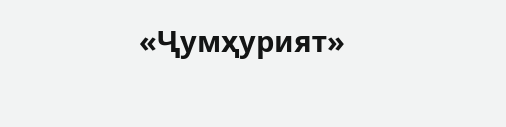«Ҷумҳурият»